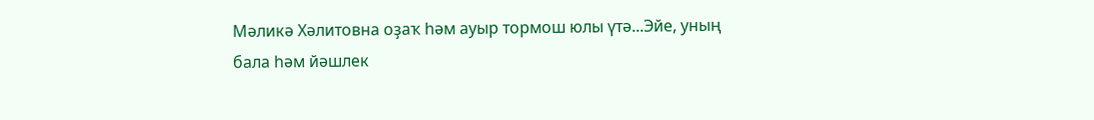Мәликә Хәлитовна оҙаҡ һәм ауыр тормош юлы үтә...Эйе, уның бала һәм йәшлек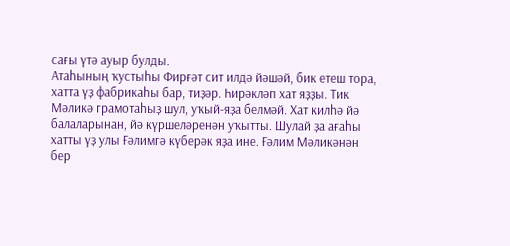сағы үтә ауыр булды.
Атаһының ҡустыһы Фирғәт сит илдә йәшәй, бик етеш тора, хатта үҙ фабрикаһы бар, тиҙәр. Һирәкләп хат яҙҙы. Тик Мәликә грамотаһыҙ шул, уҡый-яҙа белмәй. Хат килһә йә балаларынан, йә күршеләренән уҡытты. Шулай ҙа ағаһы хатты үҙ улы Ғәлимгә күберәк яҙа ине. Ғәлим Мәликәнән бер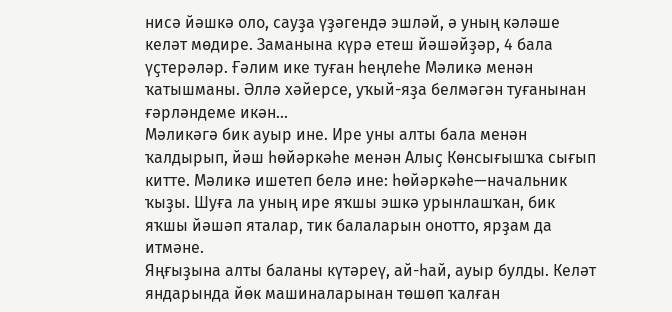нисә йәшкә оло, сауҙа үҙәгендә эшләй, ә уның кәләше келәт мөдире. Заманына күрә етеш йәшәйҙәр, 4 бала үҫтерәләр. Ғәлим ике туған һеңлеһе Мәликә менән ҡатышманы. Әллә хәйерсе, уҡый-яҙа белмәгән туғанынан ғәрләндеме икән...
Мәликәгә бик ауыр ине. Ире уны алты бала менән ҡалдырып, йәш һөйәркәһе менән Алыҫ Көнсығышҡа сығып китте. Мәликә ишетеп белә ине: һөйәркәһе—начальник ҡыҙы. Шуға ла уның ире яҡшы эшкә урынлашҡан, бик яҡшы йәшәп яталар, тик балаларын онотто, ярҙам да итмәне.
Яңғыҙына алты баланы күтәреү, ай-һай, ауыр булды. Келәт яндарында йөк машиналарынан төшөп ҡалған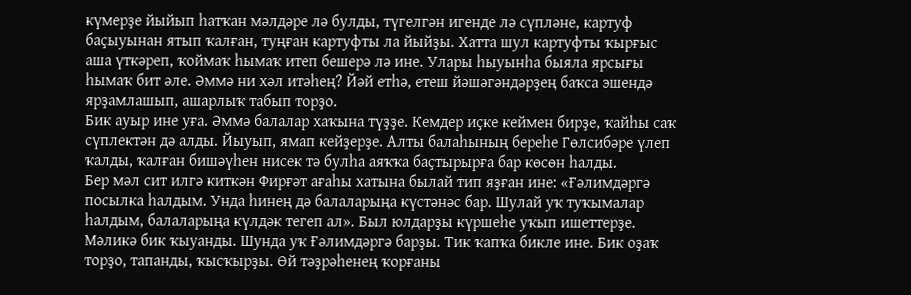күмерҙе йыйып һатҡан мәлдәре лә булды, түгелгән игенде лә сүпләне, картуф баҫыуынан ятып ҡалған, туңған картуфты ла йыйҙы. Хатта шул картуфты ҡырғыс аша үткәреп, ҡоймаҡ һымаҡ итеп бешерә лә ине. Улары һыуынһа быяла ярсығы һымаҡ бит әле. Әммә ни хәл итәһең? Йәй етһә, етеш йәшәгәндәрҙең баҡса эшендә ярҙамлашып, ашарлыҡ табып торҙо.
Бик ауыр ине уға. Әммә балалар хаҡына түҙҙе. Кемдер иҫке кеймен бирҙе, ҡайһы саҡ сүплектән дә алды. Йыуып, ямап кейҙерҙе. Алты балаһының береһе Гөлсибәре үлеп ҡалды, ҡалған бишәүһен нисек тә булһа аяҡҡа баҫтырырға бар көсөн һалды.
Бер мәл сит илгә киткән Фирғәт ағаһы хатына былай тип яҙған ине: «Ғәлимдәргә посылка һалдым. Унда һинең дә балаларыңа күстәнәс бар. Шулай уҡ туҡымалар һалдым, балаларыңа күлдәк тегеп ал». Был юлдарҙы күршеһе уҡып ишеттерҙе. Мәликә бик ҡыуанды. Шунда уҡ Ғәлимдәргә барҙы. Тик ҡапҡа бикле ине. Бик оҙаҡ торҙо, тапанды, ҡысҡырҙы. Өй тәҙрәһенең ҡорғаны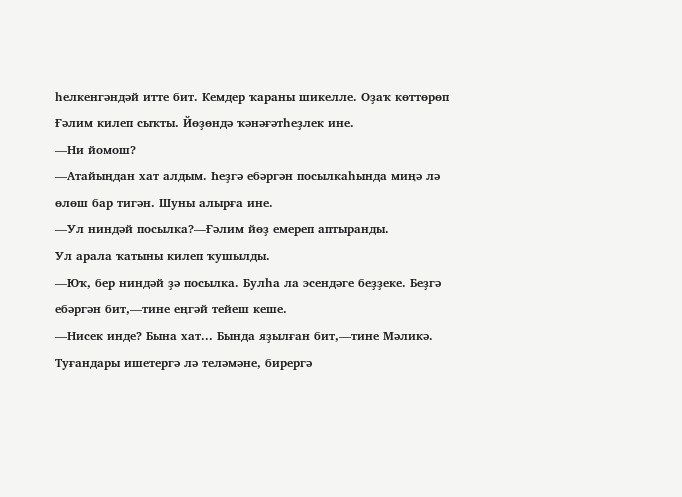һелкенгәндәй итте бит. Кемдер ҡараны шикелле. Оҙаҡ көттөрөп Ғәлим килеп сыҡты. Йөҙөндә ҡәнәғәтһеҙлек ине.
—Ни йомош?
—Атайыңдан хат алдым. Һеҙгә ебәргән посылкаһында миңә лә өлөш бар тигән. Шуны алырға ине.
—Ул ниндәй посылка?—Ғәлим йөҙ емереп аптыранды.
Ул арала ҡатыны килеп ҡушылды.
—Юҡ, бер ниндәй ҙә посылка. Булһа ла эсендәге беҙҙеке. Беҙгә ебәргән бит,—тине еңгәй тейеш кеше.
—Нисек инде? Бына хат... Бында яҙылған бит,—тине Мәликә.
Туғандары ишетергә лә теләмәне, бирергә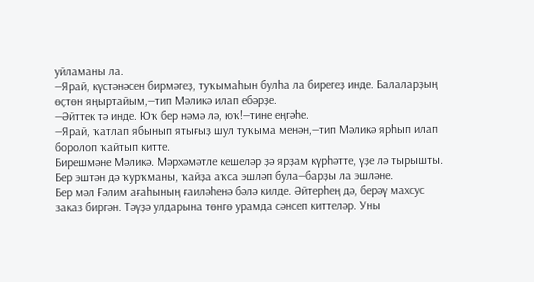уйламаны ла.
—Ярай, күстәнәсен бирмәгеҙ, туҡымаһын булһа ла бирегеҙ инде. Балаларҙың өҫтөн яңыртайым,—тип Мәликә илап ебәрҙе.
—Әйттек тә инде. Юҡ бер нәмә лә, юҡ!—тине еңгәһе.
—Ярай, ҡатлап ябынып ятығыҙ шул туҡыма менән,—тип Мәликә ярһып илап боролоп ҡайтып китте.
Бирешмәне Мәликә. Мәрхәмәтле кешеләр ҙә ярҙам күрһәтте, үҙе лә тырышты. Бер эштән дә ҡурҡманы, ҡайҙа аҡса эшләп була—барҙы ла эшләне.
Бер мәл Ғәлим ағаһының ғаиләһенә бәлә килде. Әйтерһең дә, берәү махсус заказ биргән. Тәүҙә улдарына төнгө урамда сәнсеп киттеләр. Уны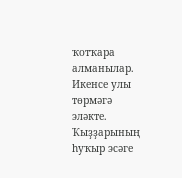ҡотҡара алманылар. Икенсе улы төрмәгә эләкте. Ҡыҙҙарының һуҡыр эсәге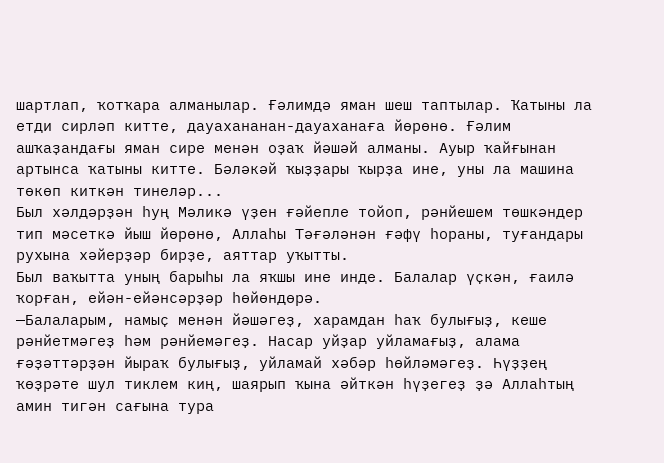шартлап, ҡотҡара алманылар. Ғәлимдә яман шеш таптылар. Ҡатыны ла етди сирләп китте, дауахананан-дауаханаға йөрөнө. Ғәлим ашҡаҙандағы яман сире менән оҙаҡ йәшәй алманы. Ауыр ҡайғынан артынса ҡатыны китте. Бәләкәй ҡыҙҙары ҡырҙа ине, уны ла машина төкөп киткән тинеләр...
Был хәлдәрҙән һуң Мәликә үҙен ғәйепле тойоп, рәнйешем төшкәндер тип мәсеткә йыш йөрөнө, Аллаһы Тәғәләнән ғәфү һораны, туғандары рухына хәйерҙәр бирҙе, аяттар уҡытты.
Был ваҡытта уның барыһы ла яҡшы ине инде. Балалар үҫкән, ғаилә ҡорған, ейән-ейәнсәрҙәр һөйөндөрә.
—Балаларым, намыҫ менән йәшәгеҙ, харамдан һаҡ булығыҙ, кеше рәнйетмәгеҙ һәм рәнйемәгеҙ. Насар уйҙар уйламағыҙ, алама ғәҙәттәрҙән йыраҡ булығыҙ, уйламай хәбәр һөйләмәгеҙ. Һүҙҙең ҡөҙрәте шул тиклем киң, шаярып ҡына әйткән һүҙегеҙ ҙә Аллаһтың амин тигән сағына тура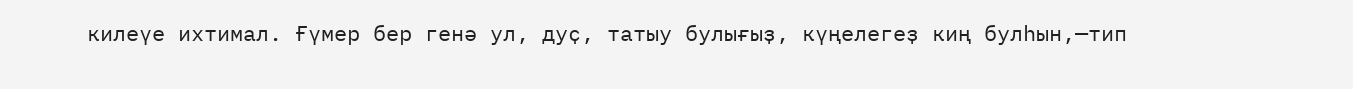килеүе ихтимал. Ғүмер бер генә ул, дуҫ, татыу булығыҙ, күңелегеҙ киң булһын,—тип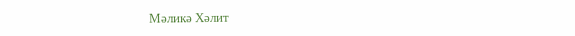Мәликә Хәлит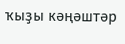ҡыҙы кәңәштәр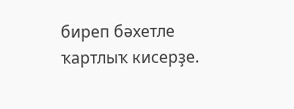биреп бәхетле ҡартлыҡ кисерҙе.